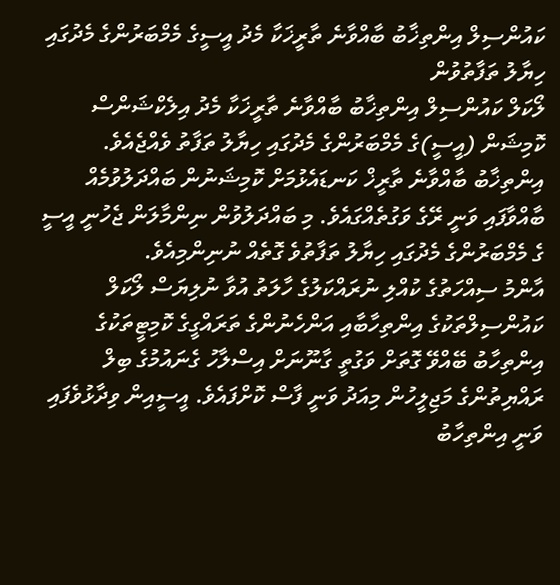ކައުންސިލް އިންތިޚާބު ބާއްވާނެ ތާރީޚަކާ މެދު އީސީގެ މެމްބަރުންގެ މެދުގައި ހިޔާލު ތަފާތުވުން
ލޯކަލް ކައުންސިލް އިންތިޚާބު ބާއްވާނެ ތާރީޚަކާ މެދު އިލެކްޝަންސް ކޮމިޝަން (އީސީ)ގެ މެމްބަރުންގެ މެދުގައި ހިޔާލު ތަފާތު ވެއްޖެއެވެ.
އިންތިޚާބު ބާއްވާނެ ތާރީޚް ކަނޑައެޅުމަށް ކޮމިޝަނުން ބައްދަލުވުމެއް ބާއްވާފައި ވަނީ ރޭގެ ވަގުތެއްގައެވެ. މި ބައްދަލުވުން ނިންމާލަން ޖެހުނީ އީސީ ގެ މެމްބަރުންގެ މެދުގައި ހިޔާލު ތަފާތުވެ ގޮތެއް ނުނިންމިއެވެ.
އާންމު ސިއްހަތުގެ ކުއްލި ނުރައްކަލުގެ ހާލަތު އުވާ ނުލިޔަސް ލޯކަލް ކައުންސިލްތަކުގެ އިންތިހާބާއި އަންހެނުންގެ ތަރައްގީގެ ކޮމިޓީތަކުގެ އިންތިހާބު ބޭއްވޭ ގޮތަށް ވަގުތީ ގާނޫނަށް އިސްލާހު ގެނައުމުގެ ބިލް ރައްޔިތުންގެ މަޖިލީހުން މިއަދު ވަނީ ފާސް ކޮށްފައެވެ. އީސީއިން ވިދާޅުވެފައި ވަނީ އިންތިހާބު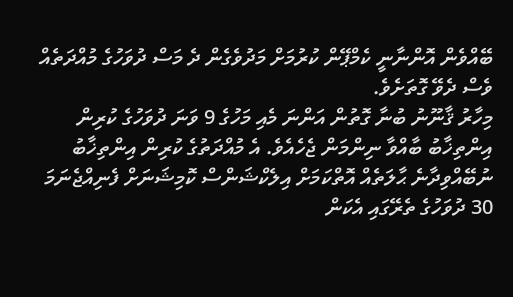ބޭއްވެން އޮންނާނީ ކެމްޕޭން ކުރުމަށް މަދުވެގެން ދެ މަސް ދުވަހުގެ މުއްދަތެއް ވެސް ދެވޭ ގޮތަށެވެ.
މިހާރު ޤާނޫނު ބުނާ ގޮތުން އަންނަ މެއި މަހުގެ 9 ވަނަ ދުވަހުގެ ކުރިން އިންތިޚާބު ބާއްވާ ނިންމަން ޖެހެއެވެ. އެ މުއްދަތުގެ ކުރިން އިންތިޚާބު ނުބޭއްވިދާނެ ޙާލަތެއް އޮތްކަމަށް އިލެކްޝަންސް ކޮމިޝަނަށް ފެނިއްޖެނަމަ 30 ދުވަހުގެ ތެރޭގައި އެކަން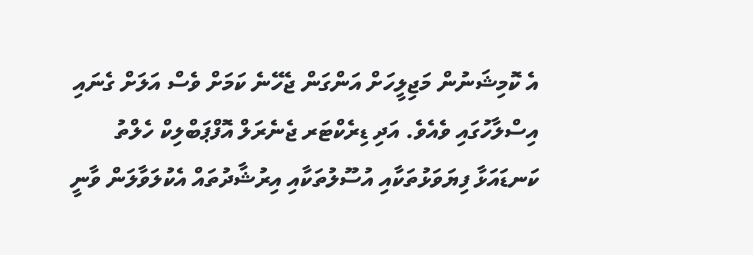އެ ކޮމިޝަނުން މަޖިލީހަށް އަންގަން ޖެހޭނެ ކަމަށް ވެސް އަލަށް ގެނައި އިސްލާހުގައި ވެއެވެ. އަދި ޑިރެކްޓަރ ޖެނެރަލް އޮފްޕަބްލިކް ހެލްތު ކަނޑައަޅާ ފިޔަވަޅުތަކާއި އުސޫލުތަކާއި އިރުޝާދުތައް އެކުލަވާލަން ވާނީ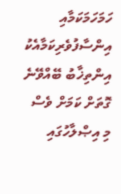ހަމަހަމަކަމާއި އިންސާފުވެރިކަމާއެކު އިންތިޚާބު ބޭއްވޭނެ ގޮތަށް ކަމަށް ވެސް މި އިޞްލާހުގައި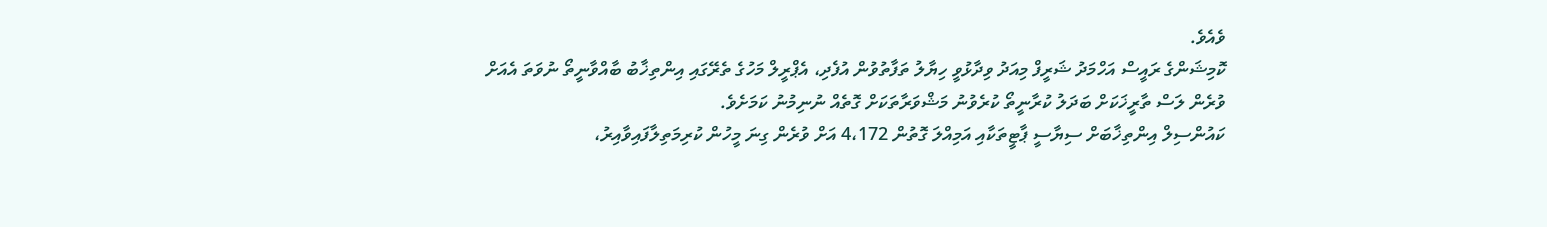ވެއެވެ.
ކޮމިޝަންގެ ރައީސް އަހްމަދު ޝަރީފް މިއަދު ވިދާޅުވީ ހިޔާލު ތަފާތުވުން އުފެދި، އެޕްރީލް މަހުގެ ތެރޭގައި އިންތިޚާބު ބާއްވާނީތޯ ނުވަތަ އެއަށް ވުރެން ލަސް ތާރީޚަކަށް ބަދަލު ކުރާނީތޯ ކުރެވުނު މަޝްވަރާތަކަށް ގޮތެއް ނުނިމުނު ކަމަށެވެ.
ކައުންސިލް އިންތިޚާބަށް ސިޔާސީ ޕާޓީތަކާއި އަމިއްލަ ގޮތުން 4،172 އަށް ވުރެން ގިނަ މީހުން ކުރިމަތިލާފައިވާއިރު،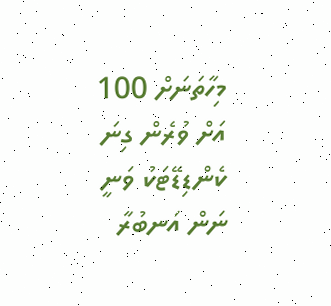މިހާތަނަށް 100 އަށް ވުރެން ގިނަ ކެންޑިޑޭޓަކު ވަނީ ނަން އަނބުރާ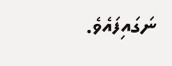ނަގައިފައެވެ.